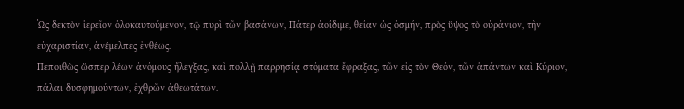Ὡς δεκτὸν ἱερεῖον ὁλοκαυτούμενον, τῷ πυρὶ τῶν βασάνων, Πάτερ ἀοίδιμε, θείαν ὡς ὀσμήν, πρὸς ὕψος τὸ οὐράνιον, τὴν εὐχαριστίαν, ἀνέμελπες ἐνθέως.
Πεποιθὼς ὥσπερ λέων ἀνόμους ἤλεγξας, καὶ πολλῇ παρρησίᾳ στόματα ἔφραξας, τῶν εἰς τὸν Θεόν, τῶν ἁπάντων καὶ Κύριον, πάλαι δυσφημούντων, ἐχθρῶν ἀθεωτάτων.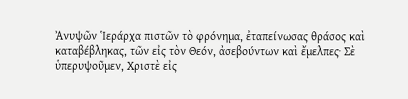Ἀνυψῶν Ἱεράρχα πιστῶν τὸ φρόνημα, ἐταπείνωσας θράσος καὶ καταβέβληκας, τῶν εἰς τὸν Θεόν, ἀσεβούντων καὶ ἔμελπες· Σὲ ὑπερυψοῦμεν, Χριστὲ εἰς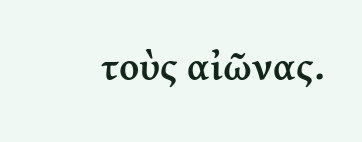τοὺς αἰῶνας.